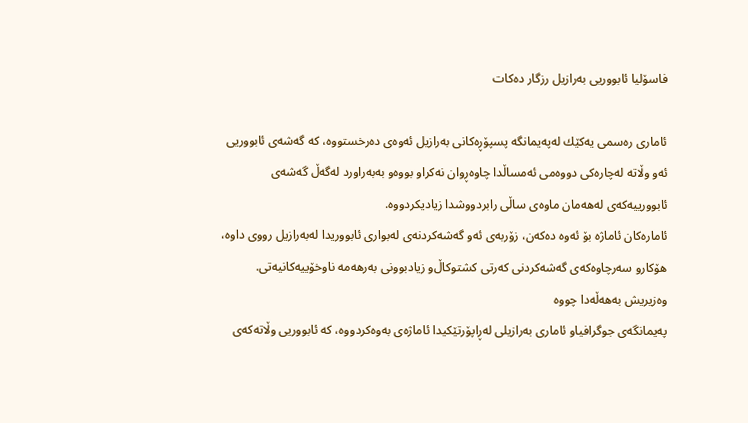فاسۆلیا ئابووریی‌ به‌رازیل رزگار ده‌كات ‌

ئاماری‌ ره‌سمی‌ یه‌كێك له‌په‌یمانگه‌ پسپۆڕه‌كانی‌ به‌رازیل ئه‌وه‌ی‌ ده‌رخستووه‌، كه‌ گه‌شه‌ی‌ ئابووریی‌ ئه‌و وڵاته‌ له‌چاره‌كی‌ دووه‌می‌ ئه‌مساڵدا چاوه‌ڕوان نه‌كراو بووه‌‌و به‌به‌راورد له‌گه‌ڵ گه‌شه‌ی‌ ئابوورییه‌كه‌ی‌ له‌هه‌مان ماوه‌ی‌ ساڵی‌ رابردووشدا زیادیكردووه‌.
ئاماره‌كان ئاماژه‌ بۆ ئه‌وه‌ ده‌كه‌ن، زۆربه‌ی‌ ئه‌و گه‌شه‌كردنه‌ی‌ له‌بواری‌ ئابووریدا له‌به‌رازیل رووی‌ داوه‌، هۆكار‌و سه‌رچاوه‌كه‌ی‌ گه‌شه‌كردنی‌ كه‌رتی‌ كشتوكاڵ‌و زیادبوونی‌ به‌رهه‌مه‌ ناوخۆییه‌كانیه‌تی‌.
وه‌زیریش به‌هه‌ڵه‌دا چووه‌
په‌یمانگه‌ی‌ جوگرافیا‌و ئاماری‌ به‌رازیلی‌ له‌ڕاپۆرتێكیدا ئاماژه‌ی‌ به‌وه‌كردووه‌، كه‌ ئابووریی‌ وڵاته‌كه‌ی‌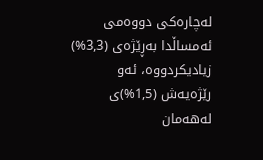له‌چاره‌كی‌ دووه‌می‌ ئه‌مساڵدا به‌ڕێژه‌ی‌ (3,3%) زیادیكردووه‌، ئه‌و رێژه‌یه‌ش (1,5%)ی‌ له‌هه‌مان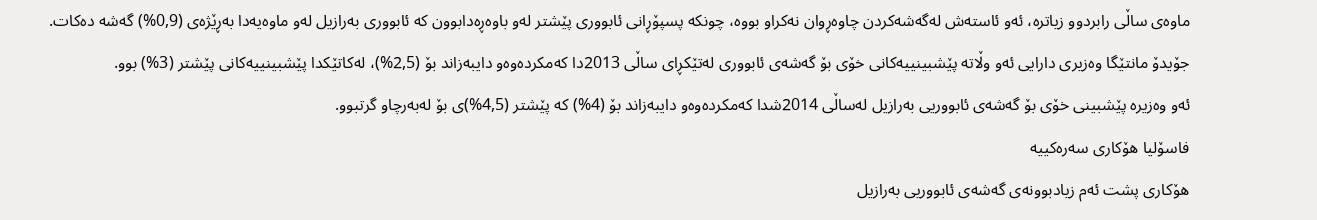ماوه‌ی‌ ساڵی‌ رابردوو زیاتره‌، ئه‌و ئاسته‌ش له‌گه‌شه‌كردن چاوه‌ڕوان نه‌كراو بووه‌، چونكه‌ پسپۆڕانی‌ ئابووری‌ پێشتر له‌و باوه‌ڕه‌دابوون كه‌ ئابووری‌ به‌رازیل له‌و ماوه‌یه‌دا به‌ڕێژه‌ی‌ (0,9%) گه‌شه‌ ده‌كات.
جۆیدۆ مانتێگا وه‌زیری‌ دارایی ئه‌و وڵاته‌ پێشبینییه‌كانی‌ خۆی‌ بۆ گه‌شه‌ی‌ ئابووری‌ له‌تێكڕای‌ ساڵی‌ 2013دا كه‌مكرده‌وه‌‌و دایبه‌زاند بۆ (2,5%)، له‌كاتێكدا پێشبینییه‌كانی‌ پێشتر (3%) بوو.
ئه‌و وه‌زیره‌ پێشبینی‌ خۆی‌ بۆ گه‌شه‌ی‌ ئابووریی‌ به‌رازیل له‌ساڵی 2014شدا كه‌مكرده‌وه‌‌و دایبه‌زاند بۆ (4%) كه‌ پێشتر (4,5%)ی‌ بۆ له‌به‌رچاو گرتبوو.
فاسۆلیا هۆكاری‌ سه‌ره‌كییه‌
هۆكاری‌ پشت ئه‌م زیادبوونه‌ی‌ گه‌شه‌ی‌ ئابووریی‌ به‌رازیل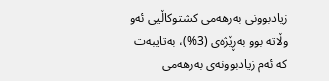زیادبوونی‌ به‌رهه‌می‌ كشتوكاڵیی ئه‌و وڵاته‌ بوو به‌ڕێژه‌ی‌ (3%)، به‌تایبه‌ت كه‌ ئه‌م زیادبوونه‌ی‌ به‌رهه‌می‌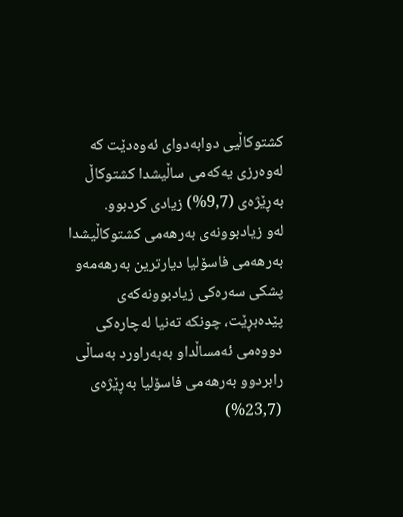كشتوكاڵیی دوابه‌دوای‌ ئه‌وه‌دێت كه‌ له‌وه‌رزی‌ یه‌كه‌می‌ ساڵیشدا كشتوكاڵ به‌ڕێژه‌ی‌ (9,7%) زیادی‌ كردبوو.
له‌و زیادبوونه‌ی‌ به‌رهه‌می‌ كشتوكاڵیشدا به‌رهه‌می‌ فاسۆلیا دیارترین به‌رهه‌مه‌‌و پشكی‌ سه‌ره‌كی‌ زیادبوونه‌كه‌ی‌ پێده‌بڕێت، چونكه‌ ته‌نیا له‌چاره‌كی‌ دووه‌می‌ ئه‌مساڵدا‌و به‌به‌راورد به‌ساڵی‌ رابردوو به‌رهه‌می‌ فاسۆلیا به‌ڕێژه‌ی‌ (23,7%)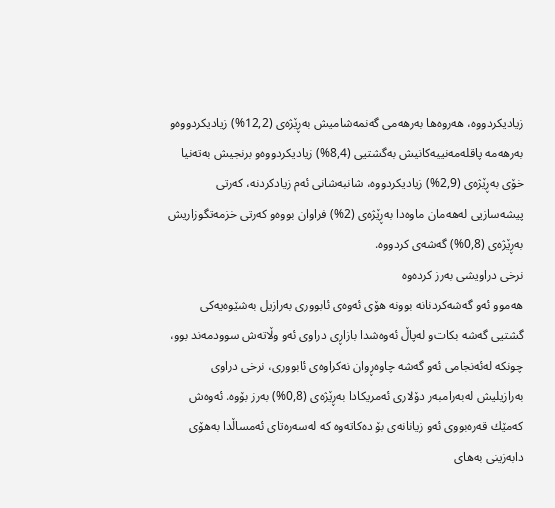زیادیكردووه‌، هه‌روه‌ها به‌رهه‌می‌ گه‌نمه‌شامیش به‌ڕێژه‌ی‌ (12,2%) زیادیكردووه‌‌و به‌رهه‌مه‌ پاقله‌مه‌نییه‌كانیش به‌گشتیی (8,4%) زیادیكردووه‌‌و برنجیش به‌ته‌نیا خۆی‌ به‌ڕێژه‌ی‌ (2,9%) زیادیكردووه‌، شانبه‌شانی‌ ئه‌م زیادكردنه‌، كه‌رتی‌ پیشه‌سازیی له‌هه‌مان ماوه‌دا به‌ڕێژه‌ی‌ (2%) فراوان بووه‌‌و كه‌رتی‌ خزمه‌تگوزاریش به‌ڕێژه‌ی‌ (0,8%) گه‌شه‌ی‌ كردووه‌.
نرخی‌ دراویشی‌ به‌رز كرده‌وه‌
هه‌موو ئه‌و گه‌شه‌كردنانه‌ بوونه‌ هۆی‌ ئه‌وه‌ی‌ ئابووری‌ به‌رازیل به‌شێوه‌یه‌كی‌ گشتیی گه‌شه‌ بكات‌و له‌پاڵ ئه‌وه‌شدا بازاڕی‌ دراوی‌ ئه‌و وڵاته‌ش سوودمه‌ند بوو، چونكه‌ له‌ئه‌نجامی‌ ئه‌و گه‌شه‌ چاوه‌ڕوان نه‌كراوه‌ی‌ ئابووری‌، نرخی‌ دراوی‌ به‌رازیلیش له‌به‌رامبه‌ر دۆلاری ئه‌مریكادا به‌ڕێژه‌ی‌ (0,8%) به‌رز بۆوه‌. ئه‌وه‌ش كه‌مێك قه‌ره‌بووی‌ ئه‌و زیانانه‌ی‌ بۆ ده‌كاته‌وه‌ كه‌ له‌سه‌ره‌تای‌ ئه‌مساڵدا به‌هۆی‌ دابه‌زینی‌ به‌های‌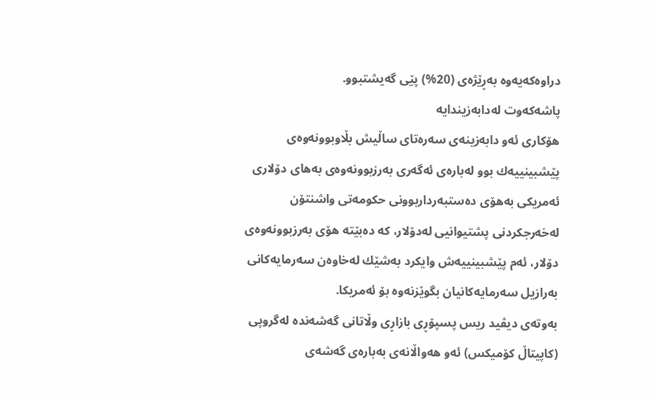دراوه‌كه‌یه‌وه‌ به‌ڕێژه‌ی‌ (20%) پێی‌ گه‌یشتبوو.
پاشه‌كه‌وت له‌دابه‌زیندایه‌
هۆكاری‌ ئه‌و دابه‌زینه‌ی‌ سه‌ره‌تای‌ ساڵیش بڵاوبوونه‌وه‌ی‌ پێشبینییه‌ك بوو له‌باره‌ی‌ ئه‌گه‌ری‌ به‌رزبوونه‌وه‌ی‌ به‌های‌ دۆلاری‌ ئه‌مریكی‌ به‌هۆی‌ ده‌ستبه‌رداربوونی‌ حكومه‌تی‌ واشنتۆن له‌خه‌رجكردنی‌ پشتیوانیی له‌دۆلار، كه‌ ده‌بێته‌ هۆی‌ به‌رزبوونه‌وه‌ی‌ دۆلار، ئه‌م پێشبینییه‌ش وایكرد به‌شێك له‌خاوه‌ن سه‌رمایه‌كانی‌ به‌رازیل سه‌رمایه‌كانیان بگوێزنه‌وه‌ بۆ ئه‌مریكا.
به‌وته‌ی‌ دیڤید ریس پسپۆڕی‌ بازاڕی‌ وڵاتانی‌ گه‌شه‌نده‌ له‌گروپی‌ (كاپیتاڵ كۆمیكس) ئه‌و هه‌واڵانه‌ی‌ به‌باره‌ی‌ گه‌شه‌ی‌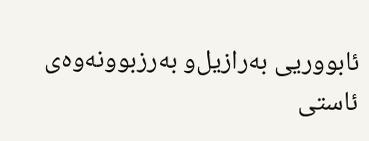ئابووریی‌ به‌رازیل‌و به‌رزبوونه‌وه‌ی‌ ئاستی‌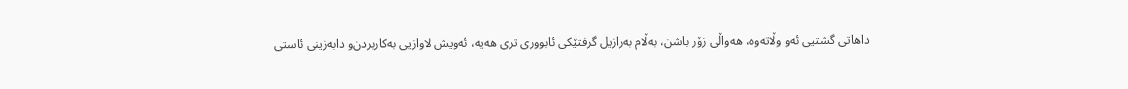داهاتی‌ گشتیی ئه‌و وڵاته‌وه‌، هه‌واڵی‌ زۆر باشن، به‌ڵام به‌رازیل گرفتێكی‌ ئابووری‌ تری‌ هه‌یه‌، ئه‌ویش لاوازیی به‌كاربردن‌و دابه‌زینی‌ ئاستی‌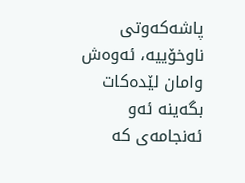پاشه‌كه‌وتی‌ ناوخۆییه‌، ئه‌وه‌ش وامان لێده‌كات بگه‌ینه‌ ئه‌و ئه‌نجامه‌ی‌ كه‌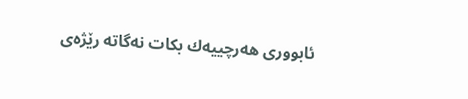ئابووری‌ هه‌رچییه‌ك بكات نه‌گاته‌ رێژه‌ی‌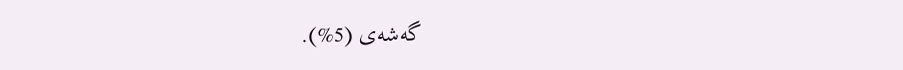گه‌شه‌ی‌ (5%).